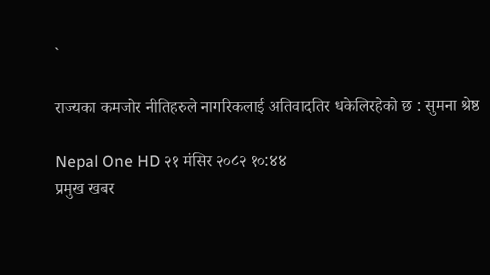`

राज्यका कमजोर नीतिहरुले नागरिकलाई अतिवादतिर धकेलिरहेको छ : सुमना श्रेष्ठ

Nepal One HD २१ मंसिर २०८२ १०:४४
प्रमुख खबर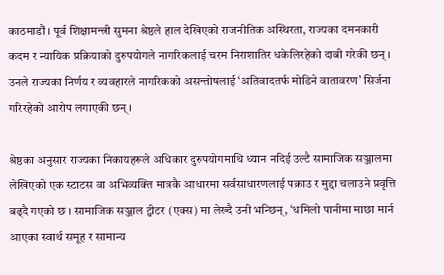काठमाडौं । पूर्व शिक्षामन्त्री सुमना श्रेष्ठले हाल देखिएको राजनीतिक अस्थिरता, राज्यका दमनकारी कदम र न्यायिक प्रक्रियाको दुरुपयोगले नागरिकलाई चरम निराशातिर धकेलिरहेको दाबी गरेकी छन् । उनले राज्यका निर्णय र व्यवहारले नागरिकको असन्तोषलाई ‘अतिवादतर्फ मोडिने वातावरण’ सिर्जना गरिरहेको आरोप लगाएकी छन् ।

श्रेष्ठका अनुसार राज्यका निकायहरूले अधिकार दुरुपयोगमाथि ध्यान नदिई उल्टै सामाजिक सञ्जालमा लेखिएको एक स्टाटस वा अभिव्यक्ति मात्रकै आधारमा सर्वसाधारणलाई पक्राउ र मुद्दा चलाउने प्रवृत्ति बढ्दै गएको छ । सामाजिक सञ्जाल ट्वीटर (एक्स) मा लेख्दै उनी भन्छिन्, ‘धमिलो पानीमा माछा मार्न आएका स्वार्थ समूह र सामान्य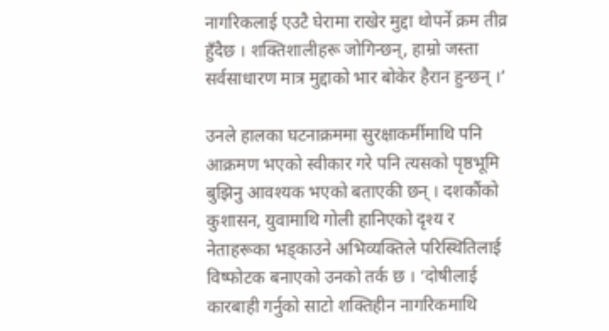नागरिकलाई एउटै घेरामा राखेर मुद्दा थोपर्ने क्रम तीव्र हुँदैछ । शक्तिशालीहरू जोगिन्छन्, हाम्रो जस्ता सर्वसाधारण मात्र मुद्दाको भार बोकेर हैरान हुन्छन् ।’

उनले हालका घटनाक्रममा सुरक्षाकर्मीमाथि पनि आक्रमण भएको स्वीकार गरे पनि त्यसको पृष्ठभूमि बुझिनु आवश्यक भएको बताएकी छन् । दशकौंको कुशासन, युवामाथि गोली हानिएको दृश्य र नेताहरूका भड्काउने अभिव्यक्तिले परिस्थितिलाई विष्फोटक बनाएको उनको तर्क छ । ‘दोषीलाई कारबाही गर्नुको साटो शक्तिहीन नागरिकमाथि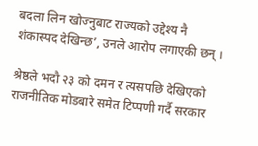बदला लिन खोज्नुबाट राज्यको उद्देश्य नै शंकास्पद देखिन्छ’, उनले आरोप लगाएकी छन् ।

श्रेष्ठले भदौ २३ को दमन र त्यसपछि देखिएको राजनीतिक मोडबारे समेत टिप्पणी गर्दै सरकार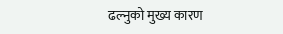ढल्नुको मुख्य कारण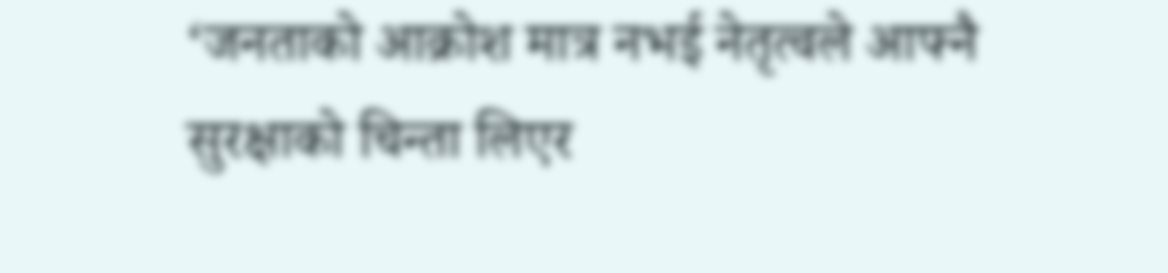‘जनताको आक्रोश मात्र नभई नेतृत्वले आफ्नै सुरक्षाको चिन्ता लिएर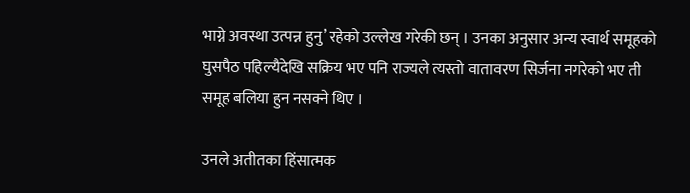भाग्ने अवस्था उत्पन्न हुनु’ रहेको उल्लेख गरेकी छन् । उनका अनुसार अन्य स्वार्थ समूहको घुसपैठ पहिल्यैदेखि सक्रिय भए पनि राज्यले त्यस्तो वातावरण सिर्जना नगरेको भए ती समूह बलिया हुन नसक्ने थिए ।

उनले अतीतका हिंसात्मक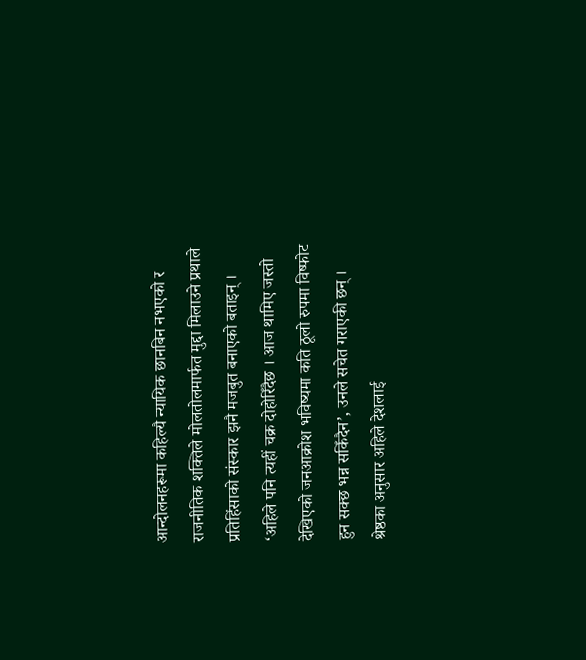आन्दोलनहरूमा कहिल्यै न्यायिक छानबिन नभएको र राजनीतिक शक्तिले मोलतोलमार्फत मुद्दा मिलाउने प्रथाले प्रतिहिंसाको संस्कार झनै मजबुत बनाएको बताइन् । ‘अहिले पनि त्यहीं चक्र दोहोरिँदैछ । आज थामिए जस्तो देखिएको जनआक्रोश भविष्यमा कति ठूलो रुपमा विष्फोट हुन सक्छ भन्न सकिँदैन’, उनले सचेत गराएकी छन् । श्रेष्ठका अनुसार अहिले देशलाई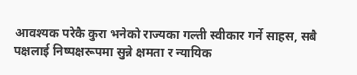आवश्यक परेकै कुरा भनेको राज्यका गल्ती स्वीकार गर्ने साहस, सबै पक्षलाई निष्पक्षरूपमा सुन्ने क्षमता र न्यायिक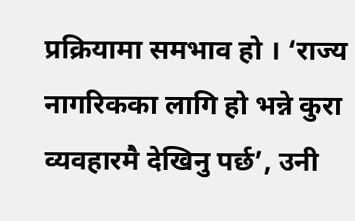प्रक्रियामा समभाव हो । ‘राज्य नागरिकका लागि हो भन्ने कुरा व्यवहारमै देखिनु पर्छ’, उनी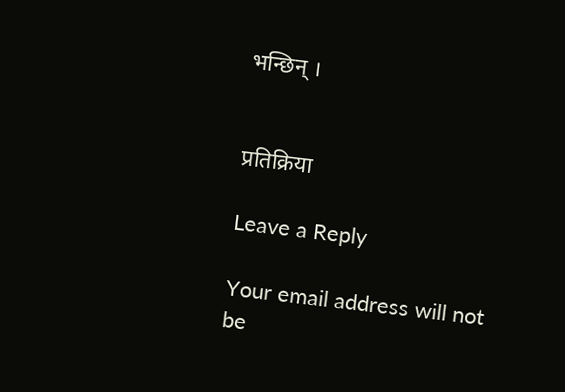भन्छिन् ।


प्रतिक्रिया

Leave a Reply

Your email address will not be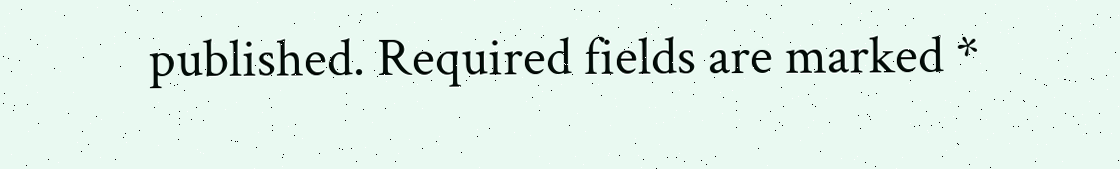published. Required fields are marked *